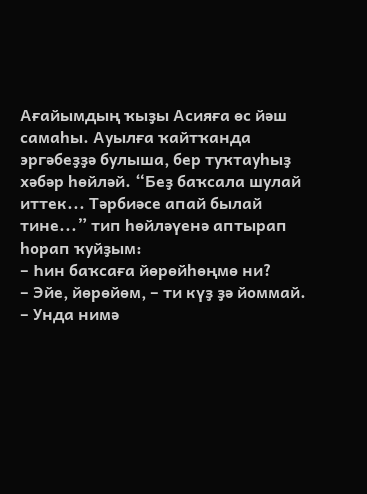Ағайымдың ҡыҙы Асияға өс йәш самаһы. Ауылға ҡайтҡанда эргәбеҙҙә булыша, бер туҡтауһыҙ хәбәр һөйләй. “Беҙ баҡсала шулай иттек... Тәрбиәсе апай былай тине...” тип һөйләүенә аптырап һорап ҡуйҙым:
– Һин баҡсаға йөрөйһөңмө ни?
– Эйе, йөрөйөм, – ти күҙ ҙә йоммай.
– Унда нимә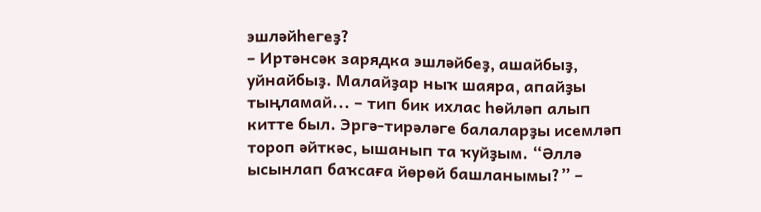эшләйһегеҙ?
– Иртәнсәк зарядка эшләйбеҙ, ашайбыҙ, уйнайбыҙ. Малайҙар ныҡ шаяра, апайҙы тыңламай... – тип бик ихлас һөйләп алып китте был. Эргә-тирәләге балаларҙы исемләп тороп әйткәс, ышанып та ҡуйҙым. “Әллә ысынлап баҡсаға йөрөй башланымы?” –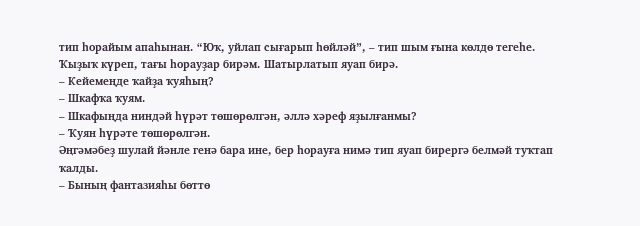тип һорайым апаһынан. “Юҡ, уйлап сығарып һөйләй”, – тип шым ғына көлдө тегеһе.
Ҡыҙыҡ күреп, тағы һорауҙар бирәм. Шатырлатып яуап бирә.
– Кейемеңде ҡайҙа ҡуяһың?
– Шкафҡа ҡуям.
– Шкафыңда ниндәй һүрәт төшөрөлгән, әллә хәреф яҙылғанмы?
– Ҡуян һүрәте төшөрөлгән.
Әңгәмәбеҙ шулай йәнле генә бара ине, бер һорауға нимә тип яуап бирергә белмәй туҡтап ҡалды.
– Бының фантазияһы бөттө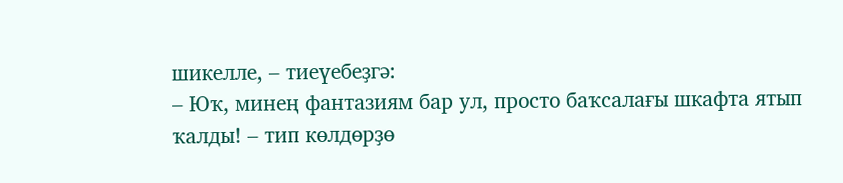шикелле, – тиеүебеҙгә:
– Юҡ, минең фантазиям бар ул, просто баҡсалағы шкафта ятып ҡалды! – тип көлдөрҙө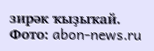зирәк ҡыҙыҡай.
Фото: abon-news.ru